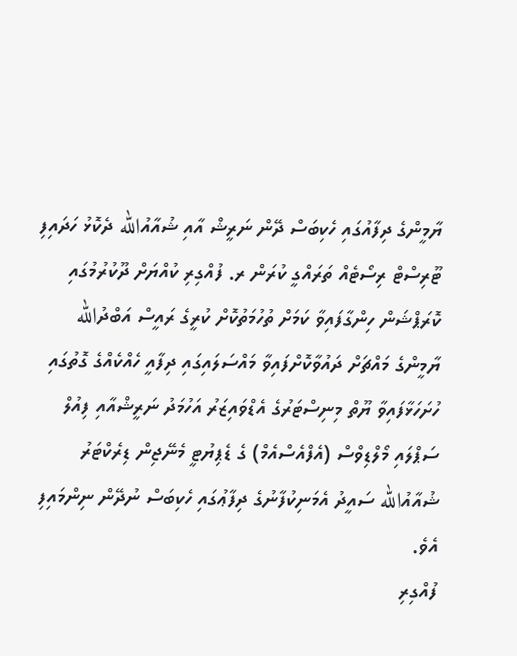ޔާމީންގެ ދިފާއުގައި ހެކިބަސް ދޭން ނަރީޝް އާއި ޝުއާއުالله ދެކޮޅު ހަދައިފި
ޓޫރިސްޓް ރިސޯޓެއް ތަރައްގީ ކުރަން ރ. ފުއްގިރި ކުއްޔަށް ދޫކުރުމުގައި ކޮރަޕްޝަން ހިންގާފައިވާ ކަމަށް ތުހުމަތުކޮށް ކުރީގެ ރައީސް އަބްދުالله ޔާމީންގެ މައްޗަށް ދައުވާކޮށްފައިވާ މައްސަލައިގައި ދިފާއީ ހެއްކެއްގެ ގޮތުގައި ހުށަހަޅާފައިވާ ޔޫތް މިނިސްޓަރުގެ އެޑްވައިޒަރު އަހުމަދު ނަރީޝްއާއި ފިއުލް ސަޕްލައި މޯލްޑިވްސް (އެފްއެސްއެމް) ގެ ޑެޕިޔުޓީ މެނޭޖިން ޑިރެކްޓަރު ޝުއާއުالله ސައީދު އެމަނިކުފާނުގެ ދިފާޢުގައި ހެކިބަސް ނުދޭން ނިންމައިފި އެވެ.
ފުއްގިރި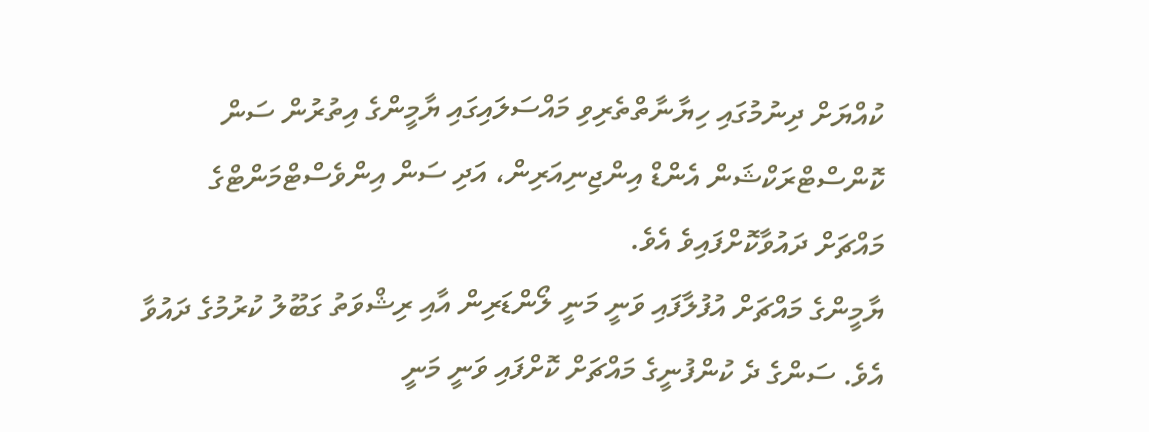ކުއްޔަށް ދިނުމުގައި ހިޔާނާތްތެރިވި މައްސަލައިގައި ޔާމީންގެ އިތުރުން ސަން ކޮންސްޓްރަކްޝަން އެންޑް އިންޖިނިއަރިން، އަދި ސަން އިންވެސްޓްމަންޓްގެ މައްޗަށް ދައުވާކޮށްފައިވެ އެވެ.
ޔާމީންގެ މައްޗަށް އުފުލާފައި ވަނީ މަނީ ލޯންޑަރިން އާއި ރިޝްވަތު ގަބޫލު ކުރުމުގެ ދައުވާ އެވެ. ސަންގެ ދެ ކުންފުނީގެ މައްޗަށް ކޮށްފައި ވަނީ މަނީ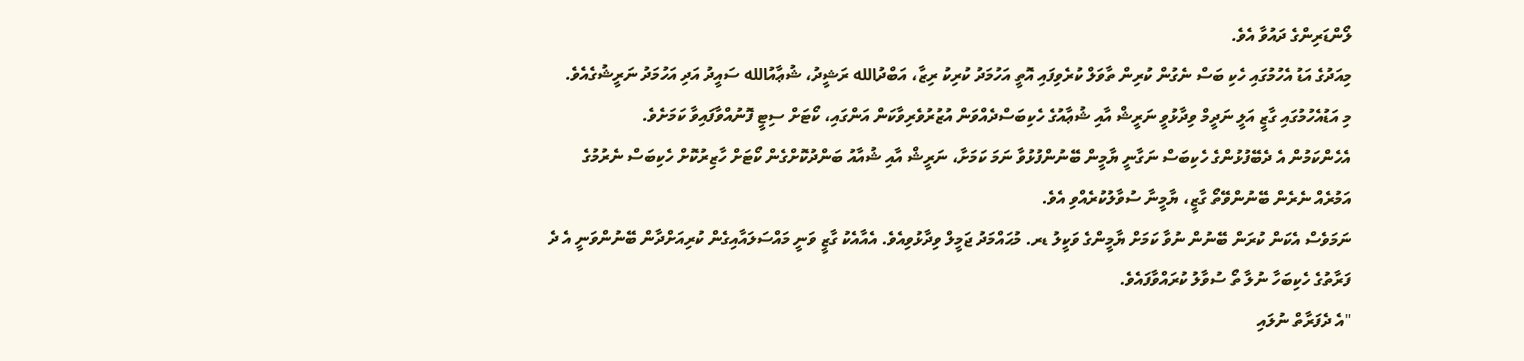ލޯންޑަރިންގެ ދައުވާ އެވެ.
މިއަދުގެ އަޑު އެހުމުގައި ހެކި ބަސް ނެގުން ކުރިން ތާވަލް ކުރެވިފައި އޮތީ އަހުމަދު ކުރިކު ރިޒާ، އަބްދުالله ރަޝީދު، ޝުޢާއުالله ސައީދު އަދި އަހުމަދު ނަރީޝުގެއެވެ.
މި އަޑުއެހުމުގައި ގާޒީ އަލީ ނަދީމް ވިދާޅުވީ ނަރީޝް އާއި ޝުޢާއުގެ ހެކިބަސްދެއްވަން އުޒުރުވެރިވާކަން އަންގައި، ކޯޓަށް ސިޓީ ފޮނުއްވާފައިވާ ކަމަށެވެ.
އެހެންކަމުން އެ ދެބޭފުޅުންގެ ހެކިބަސް ނަގާނީ ޔާމީން ބޭނުންފުޅުވާ ނަމަ ކަމަށާ، ނަރީޝް އާއި ޝުއާއު ބަންދުކޮށްގެން ކޯޓަށް ހާޒިރުކޮށް ހެކިބަސް ނެރުމުގެ އަމުރެއް ނެރެން ބޭނުންވޭތޯ ގާޒީ، ޔާމީނާ ސުވާލުކުރެއްވި އެވެ.
ނަމަވެސް އެކަން ކުރަން ބޭނުން ނުވާ ކަމަށް ޔާމީންގެ ވަކީލު ޑރ. މުޙައްމަދު ޖަމީލް ވިދާޅުވިއެވެ. އެއާއެކު ގާޒީ ވަނީ މައްސަލައާއިގެން ކުރިއަށްދާން ބޭނުންވަނީ އެ ދެ ފަރާތުގެ ހެކިބަހާ ނުލާ ތޯ ސުވާލު ކުރައްވާފައެވެ.
"އެ ދެފަރާތް ނުލައި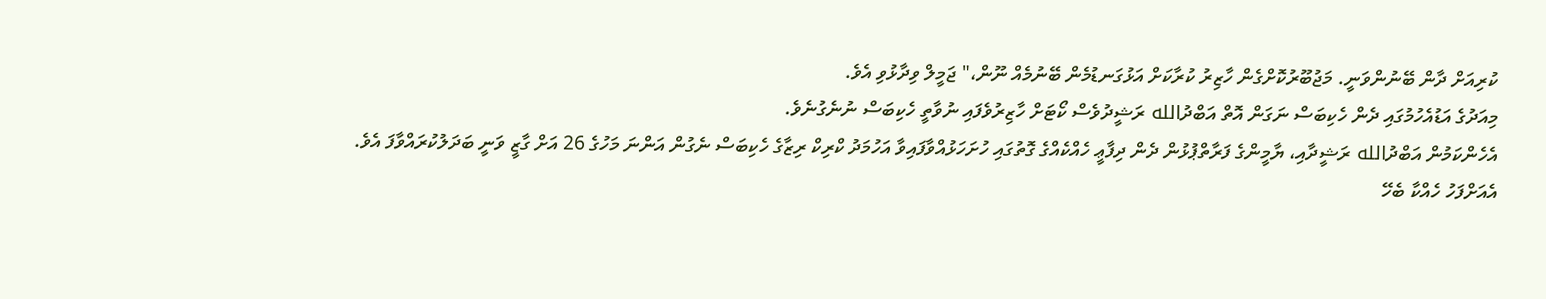ކުރިއަށް ދާން ބޭނުންވަނީ. މަޖުބޫރުކޮށްގެން ހާޒިރު ކުރާކަށް އަޅުގަނޑުމެން ބޭނުމެއް ނޫން،" ޖަމީލް ވިދާޅުވި އެވެ.
މިއަދުގެ އަޑުއެހުމުގައި ދެން ހެކިބަސް ނަގަން އޮތް އަބްދުالله ރަޝީދުވެސް ކޯޓަށް ހާޒިރުވެފައި ނުވާތީ ހެކިބަސް ނުނެގުނެވެ.
އެހެންކަމުން އަބްދުالله ރަޝީދާއި، ޔާމީންގެ ފަރާތްޕުޅުން ދެން ދިފާޢީ ހެއްކެއްގެ ގޮތުގައި ހުށަހަޅުއްވާފައިވާ އަހުމަދު ކްރިކް ރިޒާގެ ހެކިބަސް ނެގުން އަންނަ މަހުގެ 26 އަށް ގާޒީ ވަނީ ބަދަލުކުރައްވާފަ އެވެ.
އެއަށްފަހު ހެއްކާ ބެހޭ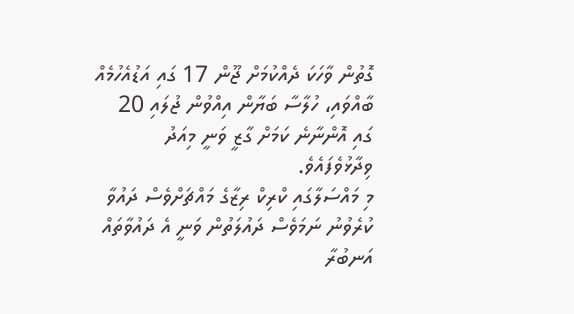ގޮތުން ވާހަކަ ދެއްކުމަށް ޖޫން 17 ގައި އަޑުއެހުމެއް ބާއްވައި، ހުލާސާ ބަޔާން އިއްވުން ޖުލައި 20 ގައި އޮންނާނެ ކަމަށް ގާޒީ ވަނީ މިއަދު ވިދާޅުވެފައެވެ.
މި މައްސަލާގައި ކްރިކް ރިޒާގެ މައްޗަށްވެސް ދައުވާ ކުރެވުނު ނަމަވެސް ދައުލަތުން ވަނީ އެ ދައުވާތައް އަނބުރާ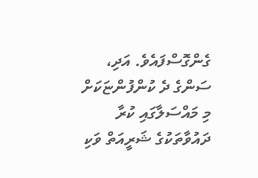ގެންގޮސްފައެވެ. އަދި، ސަންގެ ދެ ކުންފުންޏަކަށް މި މައްސަލާގައި ކުރާ ދައުވާތަކުގެ ޝަރީއަތް ވަކި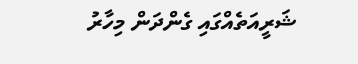ޝަރީއަތެއްގައި ގެންދަން މިހާރު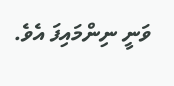ވަނީ ނިންމައިފަ އެވެ.